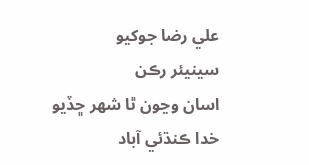علي رضا جوکيو
سينيئر رڪن
اسان وڃون ٿا شهر ڇڏيو خدا ڪنڌئي آباد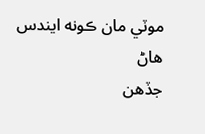موٽي مان ڪونه ايندس هاڻ
جڏهن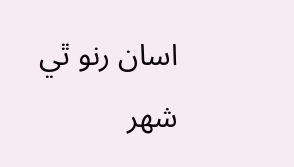اسان رنو ٿي شهر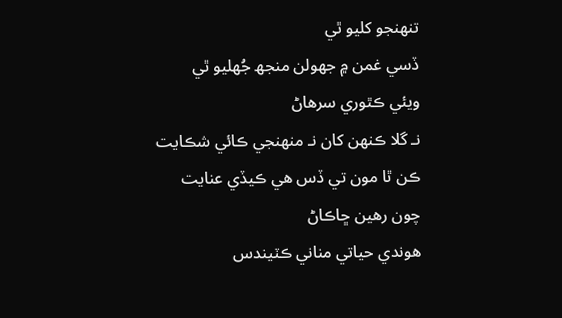تنهنجو کليو ٿي
ڏسي غمن ۾ جهولن منجھ جُهليو ٿي
ويئي ڪٿوري سرهاڻ
نـ گلا ڪنهن کان نـ منهنجي ڪائي شڪايت
ڪن ٿا مون تي ڏس هي ڪيڏي عنايت
چون رهين ڇاڪاڻ
هوندي حياتي مناني ڪٽيندس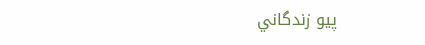پيو زندگاني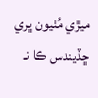ميڙي مُٺيون ڀري ڇڏيندس ڪا نـ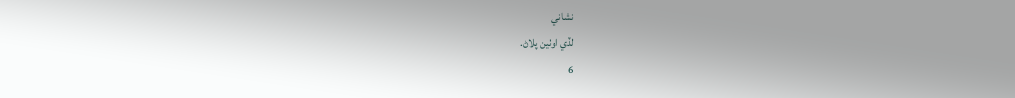نشاني
لڏي اوٺين پلاڻ.
6